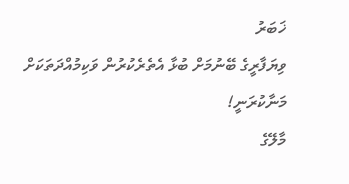ޚަބަރު
ވިޔަފާރީގެ ބޭނުމަށް ބުޅާ އެތެރެކުރުން ވަކިމުއްދަތަކަށް މަނާކުރަނީ!
މާލޭގެ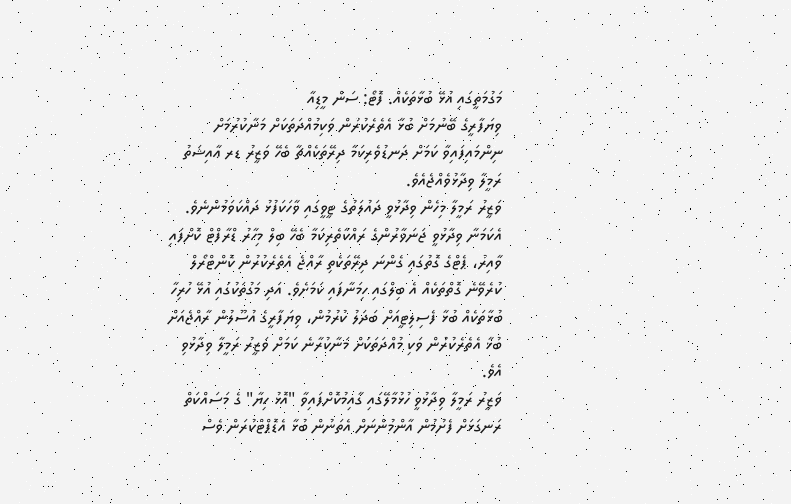މަގުމަތީގައި އުޅޭ ބުޅާތަކެއް. ފޮޓޯ: ސަން މީޑިއާ
ވިޔަފާރީގެ ބޭނުމަށް ބުޅާ އެތެރެކުރުން ވަކިމުއްދަތަކަށް މަނާކުރުމަށް ނިންމައިފައިވާ ކަމަށް ދަނޑުވެރިކަމާ ދިރޭތަކެއްޗާ ބެހޭ ވަޒީރު ޑރ ޢާއިޝަތު ރަމީލާ ވިދާޅުވެއްޖެއެވެ.
ވަޒީރު ރަމީލާ މިހެން ވިދާޅުވީ ދައުލަތުގެ ޓީވީގައި ވާހަކަފުޅު ދައްކަވަމުންނެވެ.
އެކަމަނާ ވިދާޅުވީ ޖަނަވާރުންގެ ރައްކާތެރިކަމާ ބެހޭ ބިލް މިހާރު ޑްރާފްޓް ކޮށްފައި ވާއިރު، ޕެޓްގެ ގޮތުގައި ގެންނަ ދިރޭތަކެތި ރާއްޖެ އެތެރެކުރުން ކޮންޓްރޯލް ކުރެވޭނެ ގޮތްތަކެއް އެ ބިލްގައި ހިމަނާފައި ކަމަށެވެ. އަދި މަގުތަކުގައި އުޅޭ ހުރިހާ ބުޅާތަކެއް ބުޅާ ފެސިލިޓީއަށް ބަދަލު ކުރުމުން، ވިޔަފާރީގެ އުސޫލުން ރާއްޖެއަށް ބުޅާ އެތެރެކުރުން ވަކި މުއްދަތަކަށް މަނާކުރާނެ ކަމަށް ވަޒީރު ރަމީލާ ވިދާޅުވި އެވެ.
ވަޒީރު ރަމީލާ ވިދާޅުވީ ހުޅުމާލޭގައި ގާއިމުކޮށްފައިވާ "އޮޅު ހިޔާ" ގެ މަސައްކަތް ރަނގަޅަށް ފެށުމުން އާންމުންނަށް އެތަނުން ބުޅާ އެޑޮޕްޓްކުރަން ވެސް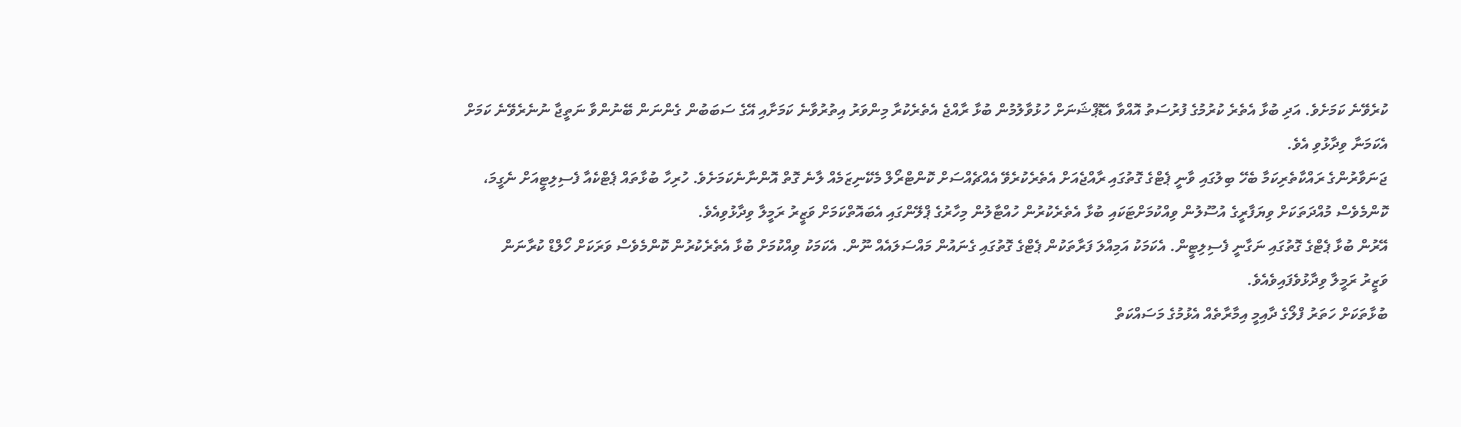ކުރެވޭނެ ކަމަށެވެ. އަދި ބުޅާ އެތެރެ ކުރުމުގެ ފުރުސަތު އޮއްވާ އެޑޮޕްޝަނަށް ހުޅުވާލުމުން ބުޅާ ރާއްޖެ އެތެރެކުރާ މިންވަރު އިތުރުވާނެ ކަމަށާއި އޭގެ ސަބަބުން ގެންނަން ބޭނުންވާ ނަތީޖާ ނުނެރެވޭނެ ކަމަށް އެކަމަނާ ވިދާޅުވި އެވެ.
ޖަނަވާރުންގެ ރައްކާތެރިކަމާ ބެހޭ ބިލުގައި ވާނީ ޕެޓްގެ ގޮތުގައި ރާއްޖެއަށް އެތެރެކުރެވޭ އެއްޗެއްސަށް ކޮންޓްރޯލް މެކޭނިޒަމެއް ލާނެ ގޮތް އޮންނާނެކަމަށެވެ. ހުރިހާ ބުޅާތައް ޕެޓްކެއާ ފެސިލިޓީއަށް ނެގީމަ، ކޮންމެވެސް މުއްދަތަކަށް ވިޔަފާރީގެ އުސޫލުން ވިއްކުމަށްޓަކައި ބުޅާ އެތެރެކުރުން ހުއްޓާލުން މިހާރުގެ ޕްލޭންގައި އެބައޮތްކަމަށް ވަޒީރު ރަމީލާ ވިދާޅުވިއެވެ.
އޭރުން ބުޅާ ޕެޓްގެ ގޮތުގައި ނަގާނީ ފެސިލިޓީން. އެކަމަކު އަމިއްލަ ފަރާތަކުން ޕެޓްގެ ގޮތުގައި ގެނައުން މައްސަލައެއް ނޫން. އެކަމަކު ވިއްކުމަށް ބުޅާ އެތެރެކުރުން ކޮންމެވެސް ވަރަކަށް ހޯލްޑް ކުރާނަން
ވަޒީރު ރަމީލާ ވިދާޅުވެފައިވެއެވެ.
ބުޅާތަކަށް ހަތަރު ފްލޯގެ ދާއިމީ އިމާރާތެއް އެޅުމުގެ މަސައްކަތް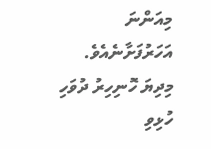މިއަންނަ އަހަރުފަށާނެއެވެ. މިދިޔަ ހޮނިހިރު ދުވަހި ހުޅިވި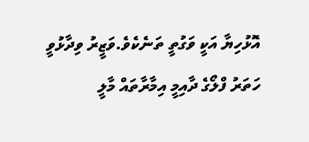އޮޅުހިޔާ އަކީ ވަގުތީ ތަނެކެވެ.ވަޒީރު ވިދާޅުވީ ހަތަރު ފްލޯގެ ދާއިމީ އިމާރާތައް މާލީ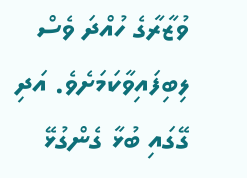ވުޒާރާގެ ހުއްދަ ވެސް ލިބިފައިވާކަމަށެވެ. އަދި ގޭގައި ބުޅާ ގެންގުޅޭ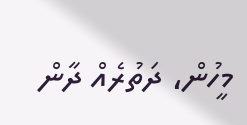މީހުން، ދަތުރެއް ދާން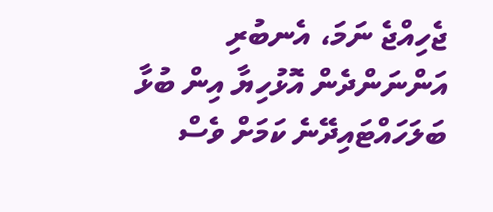ޖެހިއްޖެ ނަމަ، އެނބުރި އަންނަންދެން އޮޅުހިޔާ އިން ބުޅާ ބަލަހައްޓައިދޭނެ ކަމަށް ވެސް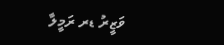ވަޒީރު ޑރ ރަމީލާ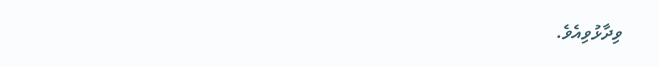ވިދާޅުވިއެވެ.